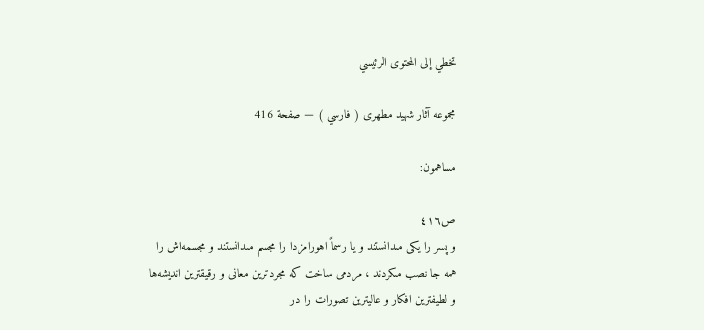تخطي إلى المحتوى الرئيسي

مجموعه آثار شهيد مطهرى ( فارسي ) — صفحة 416

مساهمون:

ص٤١٦
و پسر را يكى مىدانستند و يا رسماً اهورامزدا را مجسم مىدانستند و مجسمه‌اش را همه جا نصب مىكردند ، مردمى ساخت كه مجردترين معانى و رقيقترين انديشه‌ها و لطيفترين افكار و عاليترين تصورات را در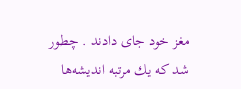مغز خود جاى دادند . چطور شد كه يك مرتبه انديشه‌ها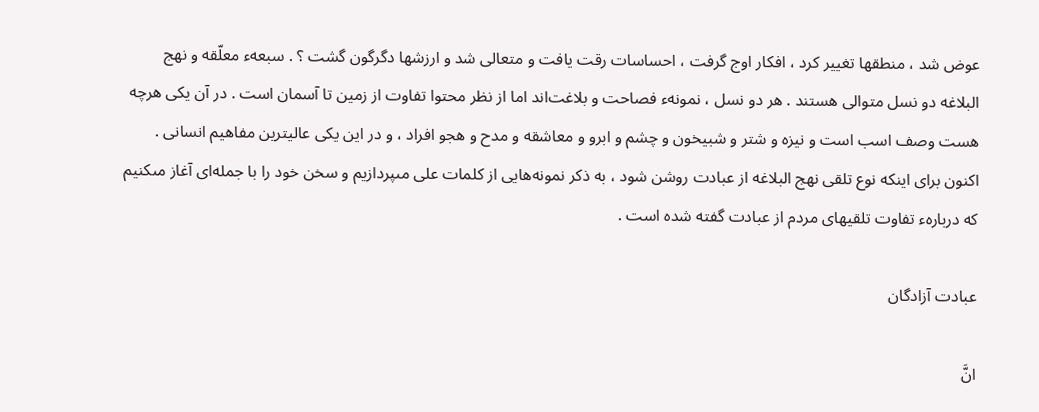عوض شد ، منطقها تغيير كرد ، افكار اوج گرفت ، احساسات رقت يافت و متعالى شد و ارزشها دگرگون گشت ؟ . سبعهء معلّقه و نهج البلاغه دو نسل متوالى هستند . هر دو نسل ، نمونهء فصاحت و بلاغت‌اند اما از نظر محتوا تفاوت از زمين تا آسمان است . در آن يكى هرچه هست وصف اسب است و نيزه و شتر و شبيخون و چشم و ابرو و معاشقه و مدح و هجو افراد ، و در اين يكى عاليترين مفاهيم انسانى . اكنون براى اينكه نوع تلقى نهج البلاغه از عبادت روشن شود ، به ذكر نمونه‌هايى از كلمات على مىپردازيم و سخن خود را با جمله‌اى آغاز مىكنيم كه دربارهء تفاوت تلقيهاى مردم از عبادت گفته شده است .

عبادت آزادگان

انَّ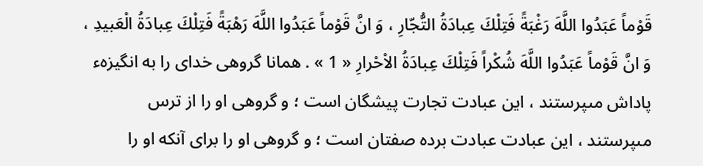قَوْماً عَبَدُوا اللَّهَ رَغْبَةً فَتِلْكَ عِبادَةُ التُّجّارِ ، وَ انَّ قَوْماً عَبَدُوا اللَّهَ رَهْبَةً فَتِلْكَ عِبادَةُ الْعَبيدِ ، وَ انَّ قَوْماً عَبَدُوا اللَّهَ شُكْراً فَتِلْكَ عِبادَةُ الاْحْرارِ « 1 » . همانا گروهى خداى را به انگيزهء پاداش مىپرستند ، اين عبادت تجارت پيشگان است ؛ و گروهى او را از ترس مىپرستند ، اين عبادت عبادت برده صفتان است ؛ و گروهى او را براى آنكه او را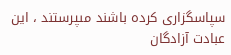سپاسگزارى كرده باشند مىپرستند ، اين عبادت آزادگان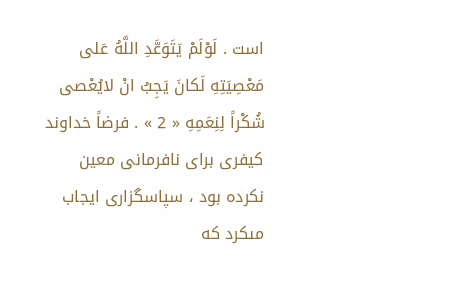است . لَوْلَمْ يَتَوَعَّدِ اللَّهُ عَلى مَعْصِيَتِهِ لَكانَ يَجِبُ انْ لايُعْصى شُكْراً لِنِعَمِهِ « 2 » . فرضاً خداوند كيفرى براى نافرمانى معين نكرده بود ، سپاسگزارى ايجاب مىكرد كه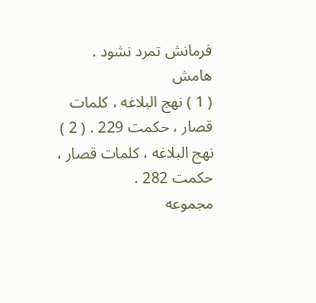فرمانش تمرد نشود .
هامش
( 1 ) نهج البلاغه ، كلمات قصار ، حكمت 229 . ( 2 ) نهج البلاغه ، كلمات قصار ، حكمت 282 .
مجموعه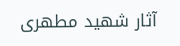آثار شهيد مطهرى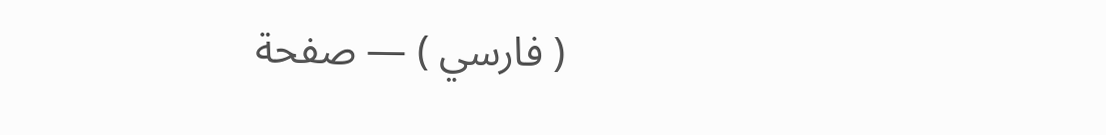( فارسي ) — صفحة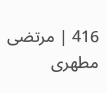416 | مرتضى مطهرى